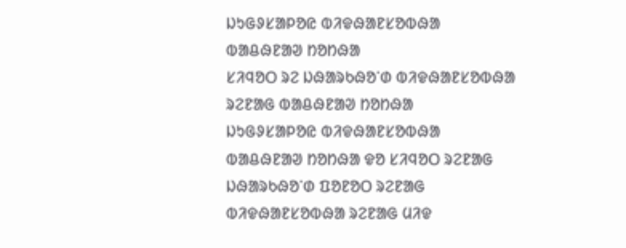ᱡᱩᱜᱽᱥᱟᱞᱚᱭ ᱵᱤᱫᱷᱟᱱᱥᱚᱵᱷᱟ ᱵᱟᱪᱷᱱᱟᱣ ᱴᱚᱴᱷᱟ
ᱥᱤᱧᱚᱛ ᱨᱮ ᱡᱷᱟᱨᱠᱷᱚᱸᱰ ᱵᱤᱫᱷᱟᱱᱥᱚᱵᱷᱟ ᱨᱮᱱᱟᱜ ᱵᱟᱪᱷᱱᱟᱣ ᱴᱚᱴᱷᱟ
ᱡᱩᱜᱽᱥᱟᱞᱚᱭ ᱵᱤᱫᱷᱟᱱᱥᱚᱵᱷᱟ ᱵᱟᱪᱷᱱᱟᱣ ᱴᱚᱴᱷᱟ ᱫᱚ ᱥᱤᱧᱚᱛ ᱨᱮᱱᱟᱜ ᱡᱷᱟᱨᱠᱷᱚᱸᱰ ᱯᱚᱱᱚᱛ ᱨᱮᱱᱟᱜ ᱵᱤᱫᱷᱟᱱᱥᱚᱵᱷᱟ ᱨᱮᱱᱟᱜ ᱢᱤᱫ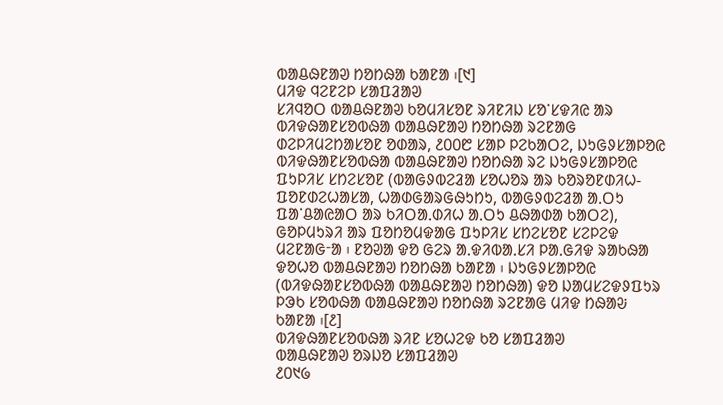ᱵᱟᱪᱷᱱᱟᱣ ᱴᱚᱴᱷᱟ ᱠᱟᱱᱟ ᱾[᱑]
ᱢᱤᱫ ᱧᱮᱱᱮᱞ ᱥᱟᱯᱲᱟᱣ
ᱥᱤᱧᱚᱛ ᱵᱟᱪᱷᱱᱟᱣ ᱠᱚᱢᱤᱥᱚᱱ ᱨᱤᱱᱤᱡ ᱥᱚᱸᱥᱫᱤᱭ ᱟᱨ ᱵᱤᱫᱷᱟᱱᱥᱚᱵᱷᱟ ᱵᱟᱪᱷᱱᱟᱣ ᱴᱚᱴᱷᱟ ᱨᱮᱱᱟᱜ ᱰᱮᱞᱤᱢᱮᱴᱟᱥᱚᱱ ᱚᱰᱟᱨ, ᱒᱐᱐᱘ ᱥᱟᱞ ᱞᱮᱠᱟᱛᱮ, ᱡᱩᱜᱽᱥᱟᱞᱚᱭ ᱵᱤᱫᱷᱟᱱᱥᱚᱵᱷᱟ ᱵᱟᱪᱷᱱᱟᱣ ᱴᱚᱴᱷᱟ ᱨᱮ ᱡᱩᱜᱽᱥᱟᱞᱚᱭ ᱯᱩᱞᱤᱥ ᱥᱴᱮᱥᱚᱱ (ᱵᱟᱜᱽᱵᱮᱲᱟ ᱥᱚᱦᱚᱨ ᱟᱨ ᱠᱚᱨᱚᱱᱰᱤᱦ-ᱯᱚᱱᱰᱮᱦᱟᱥᱟ, ᱦᱟᱰᱜᱟᱨᱜᱷᱩᱴᱩ, ᱵᱟᱜᱽᱵᱮᱲᱟ ᱟᱹᱛᱩ ᱯᱟᱸᱪᱟᱭᱟᱛ ᱟᱨ ᱠᱤᱛᱟᱹᱰᱤᱦ ᱟᱹᱛᱩ ᱪᱷᱟᱰᱟ ᱠᱟᱛᱮ), ᱜᱚᱞᱢᱩᱨᱤ ᱟᱨ ᱯᱚᱴᱚᱢᱫᱟᱜ ᱯᱩᱞᱤᱥ ᱥᱴᱮᱥᱚᱱ ᱥᱮᱞᱮᱫ ᱢᱮᱱᱟᱜᱼᱟ ᱾ ᱱᱚᱣᱟ ᱫᱚ ᱜᱮᱨ ᱟᱹᱫᱤᱵᱟᱹᱥᱤ ᱞᱟᱹᱜᱤᱫ ᱨᱟᱠᱷᱟ ᱫᱚᱦᱚ ᱵᱟᱪᱷᱱᱟᱣ ᱴᱚᱴᱷᱟ ᱠᱟᱱᱟ ᱾ ᱡᱩᱜᱽᱥᱟᱞᱚᱭ (ᱵᱤᱫᱷᱟᱱᱥᱚᱵᱷᱟ ᱵᱟᱪᱷᱱᱟᱣ ᱴᱚᱴᱷᱟ) ᱫᱚ ᱡᱟᱢᱥᱮᱫᱽᱯᱩᱨ ᱞᱳᱠ ᱥᱚᱵᱷᱟ ᱵᱟᱪᱷᱱᱟᱣ ᱴᱚᱴᱷᱟ ᱨᱮᱱᱟᱜ ᱢᱤᱫ ᱴᱷᱟᱶ ᱠᱟᱱᱟ ᱾[᱒]
ᱵᱤᱫᱷᱟᱱᱥᱚᱵᱷᱟ ᱨᱤᱱ ᱥᱚᱦᱮᱫ ᱠᱚ ᱥᱟᱯᱲᱟᱣ
ᱵᱟᱪᱷᱱᱟᱣ ᱚᱨᱡᱚ ᱥᱟᱯᱲᱟᱣ
᱒᱐᱑᱙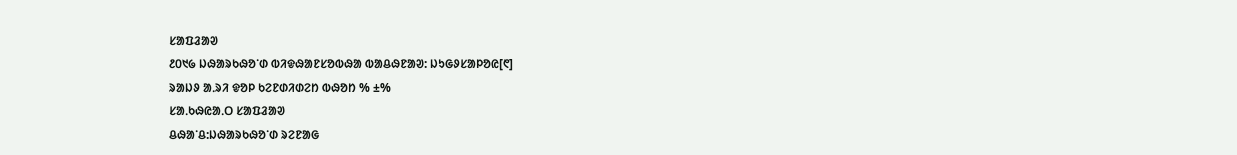ᱥᱟᱯᱲᱟᱣ
᱒᱐᱑᱙ ᱡᱷᱟᱨᱠᱷᱚᱸᱰ ᱵᱤᱫᱷᱟᱱᱥᱚᱵᱷᱟ ᱵᱟᱪᱷᱱᱟᱣ: ᱡᱩᱜᱽᱥᱟᱞᱚᱭ[᱖]
ᱨᱟᱡᱽ ᱟᱹᱨᱤ ᱫᱚᱞ ᱠᱮᱱᱰᱤᱰᱮᱴ ᱵᱷᱚᱴ % ±%
ᱥᱟᱹᱠᱷᱭᱟᱹᱛ ᱥᱟᱯᱲᱟᱣ
ᱪᱷᱟᱸᱪ:ᱡᱷᱟᱨᱠᱷᱚᱸᱰ ᱨᱮᱱᱟᱜ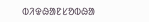ᱵᱤᱫᱷᱟᱱᱥᱚᱵᱷᱟ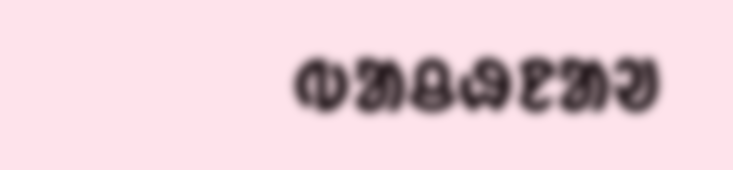ᱵᱟᱪᱷᱱᱟᱣ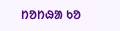ᱴᱚᱴᱷᱟ ᱠᱚ